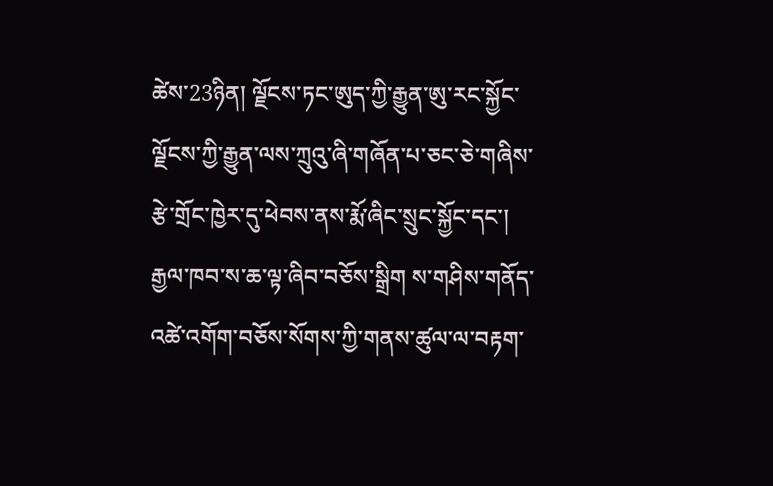ཚེས་23ཉིན། ལྗོངས་ཏང་ཨུད་ཀྱི་རྒྱུན་ཨུ་རང་སྐྱོང་ལྗོངས་ཀྱི་རྒྱུན་ལས་ཀྲུའུ་ཞི་གཞོན་པ་ཅང་ཅེ་གཞིས་རྩེ་གྲོང་ཁྱེར་དུ་ཕེབས་ནས་རྨོ་ཞིང་སྲུང་སྐྱོང་དང་། རྒྱལ་ཁབ་ས་ཆ་ལྟ་ཞིབ་བཅོས་སྒྲིག ས་གཤིས་གནོད་འཚེ་འགོག་བཅོས་སོགས་ཀྱི་གནས་ཚུལ་ལ་བརྟག་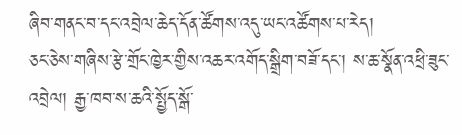ཞིབ་གནང་བ་དང་འབྲེལ་ཆེད་དོན་ཚོགས་འདུ་ཡང་འཚོགས་པ་རེད།
ཅང་ཅེས་གཞིས་རྩེ་གྲོང་ཁྱེར་གྱིས་འཆར་འགོད་སྒྲིག་བཟོ་དང་། ས་ཆ་སྣོན་འཕྲི་ཟུང་འབྲེལ། རྒྱ་ཁབ་ས་ཆའི་སྤྱོད་སྒོ་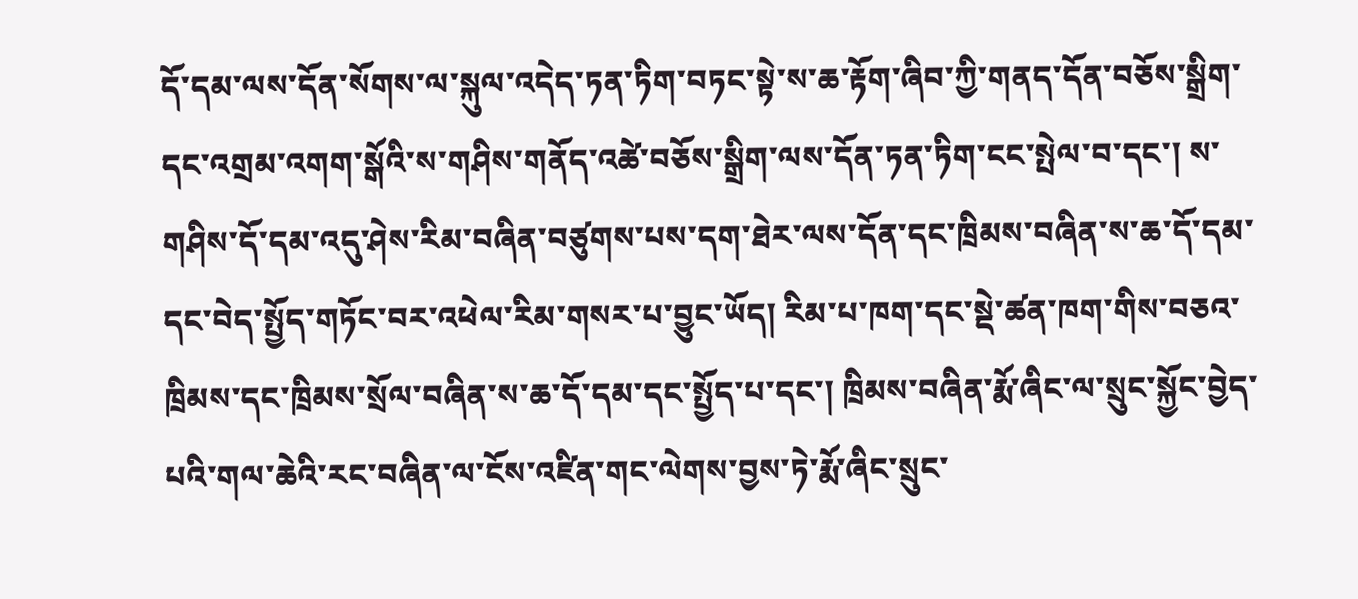དོ་དམ་ལས་དོན་སོགས་ལ་སྐུལ་འདེད་ཏན་ཏིག་བཏང་སྟེ་ས་ཆ་རྟོག་ཞིབ་ཀྱི་གནད་དོན་བཅོས་སྒྲིག་དང་འགྲམ་འགག་སྒོའི་ས་གཤིས་གནོད་འཚེ་བཅོས་སྒྲིག་ལས་དོན་ཏན་ཏིག་ངང་སྤེལ་བ་དང་། ས་གཤིས་དོ་དམ་འདུ་ཤེས་རིམ་བཞིན་བཙུགས་པས་དག་ཐེར་ལས་དོན་དང་ཁྲིམས་བཞིན་ས་ཆ་དོ་དམ་དང་བེད་སྤྱོད་གཏོང་བར་འཕེལ་རིམ་གསར་པ་བྱུང་ཡོད། རིམ་པ་ཁག་དང་སྡེ་ཚན་ཁག་གིས་བཅའ་ཁྲིམས་དང་ཁྲིམས་སྲོལ་བཞིན་ས་ཆ་དོ་དམ་དང་སྤྱོད་པ་དང་། ཁྲིམས་བཞིན་རྨོ་ཞིང་ལ་སྲུང་སྐྱོང་བྱེད་པའི་གལ་ཆེའི་རང་བཞིན་ལ་ངོས་འཛིན་གང་ལེགས་བྱས་ཏེ་རྨོ་ཞིང་སྲུང་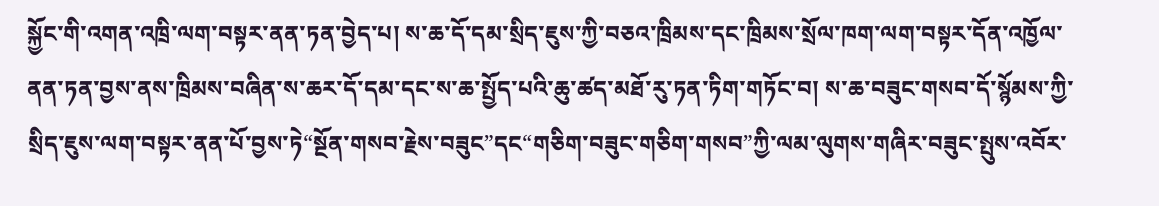སྐྱོང་གི་འགན་འཁྲི་ལག་བསྟར་ནན་ཏན་བྱེད་པ། ས་ཆ་དོ་དམ་སྲིད་ཇུས་ཀྱི་བཅའ་ཁྲིམས་དང་ཁྲིམས་སྲོལ་ཁག་ལག་བསྟར་དོན་འཁྱོལ་ནན་ཏན་བྱས་ནས་ཁྲིམས་བཞིན་ས་ཆར་དོ་དམ་དང་ས་ཆ་སྤྱོད་པའི་ཆུ་ཚད་མཐོ་རུ་ཏན་ཏིག་གཏོང་བ། ས་ཆ་བཟུང་གསབ་དོ་སྙོམས་ཀྱི་སྲིད་ཇུས་ལག་བསྟར་ནན་པོ་བྱས་ཏེ“སྔོན་གསབ་རྗེས་བཟུང”དང“གཅིག་བཟུང་གཅིག་གསབ”ཀྱི་ལམ་ལུགས་གཞིར་བཟུང་སྤུས་འབོར་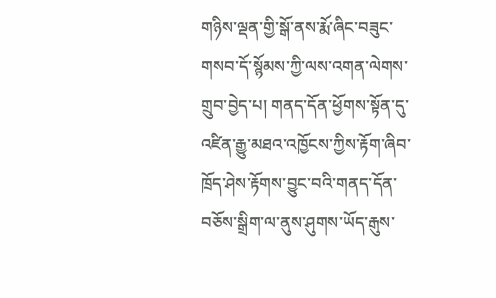གཉིས་ལྡན་གྱི་སྒོ་ནས་རྨོ་ཞིང་བཟུང་གསབ་དོ་སྙོམས་ཀྱི་ལས་འགན་ལེགས་གྲུབ་བྱེད་པ། གནད་དོན་ཕྱོགས་སྟོན་དུ་འཛིན་རྒྱུ་མཐའ་འཁྱོངས་ཀྱིས་རྟོག་ཞིབ་ཁྲོད་ཤེས་རྟོགས་བྱུང་བའི་གནད་དོན་བཅོས་སྒྲིག་ལ་ནུས་ཤུགས་ཡོད་རྒུས་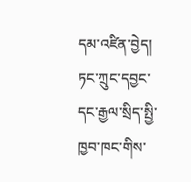དམ་འཛིན་བྱེད། ཏང་ཀྲུང་དབྱང་དང་རྒྱལ་སྲིད་སྤྱི་ཁྱབ་ཁང་གིས་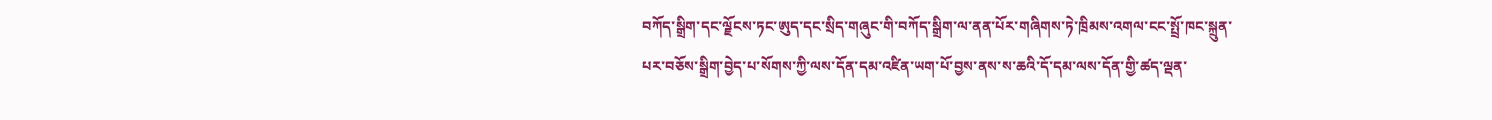བཀོད་སྒྲིག་དང་ལྗོངས་ཏང་ཨུད་དང་སྲིད་གཞུང་གི་བཀོད་སྒྲིག་ལ་ནན་པོར་གཞིགས་ཏེ་ཁྲིམས་འགལ་ངང་སྤྲོ་ཁང་སྐྲུན་པར་བཅོས་སྒྲིག་བྱེད་པ་སོགས་ཀྱི་ལས་དོན་དམ་འཛིན་ཡག་པོ་བྱས་ནས་ས་ཆའི་དོ་དམ་ལས་དོན་གྱི་ཚད་ལྡན་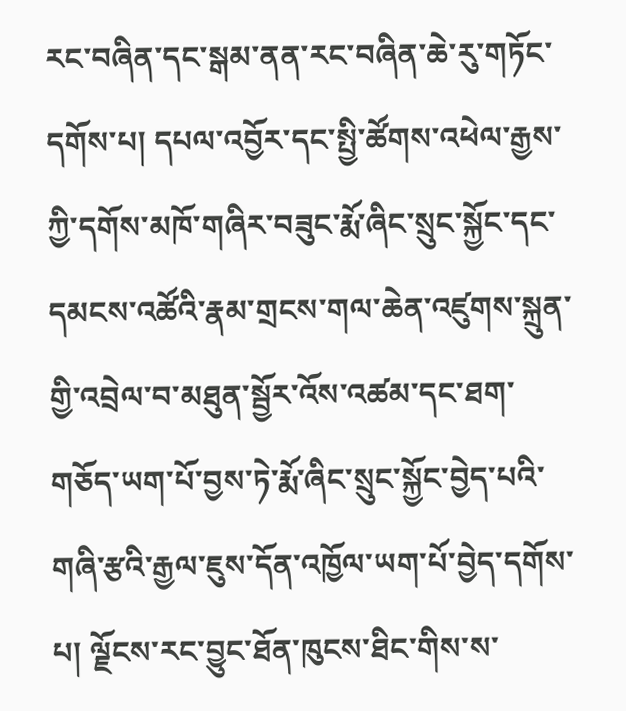རང་བཞིན་དང་སྒམ་ནན་རང་བཞིན་ཆེ་རུ་གཏོང་དགོས་པ། དཔལ་འབྱོར་དང་སྤྱི་ཚོགས་འཕེལ་རྒྱས་ཀྱི་དགོས་མཁོ་གཞིར་བཟུང་རྨོ་ཞིང་སྲུང་སྐྱོང་དང་དམངས་འཚོའི་རྣམ་གྲངས་གལ་ཆེན་འཛུགས་སྐྲུན་གྱི་འབྲེལ་བ་མཐུན་སྦྱོར་འོས་འཚམ་དང་ཐག་གཅོད་ཡག་པོ་བྱས་ཏེ་རྨོ་ཞིང་སྲུང་སྐྱོང་བྱེད་པའི་གཞི་རྩའི་རྒྱལ་ཇུས་དོན་འཁྱོལ་ཡག་པོ་བྱེད་དགོས་པ། ལྗོངས་རང་བྱུང་ཐོན་ཁུངས་ཐིང་གིས་ས་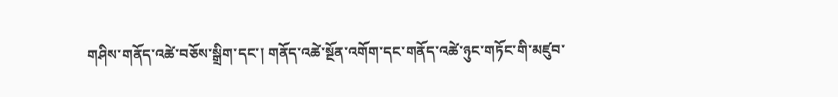གཤིས་གནོད་འཚེ་བཅོས་སྒྲིག་དང་། གནོད་འཚེ་སྔོན་འགོག་དང་གནོད་འཚེ་ཉུང་གཏོང་གི་མཛུབ་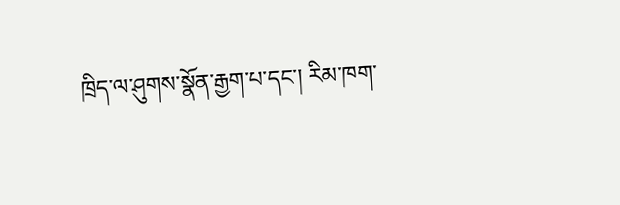ཁྲིད་ལ་ཤུགས་སྣོན་རྒྱག་པ་དང་། རིམ་ཁག་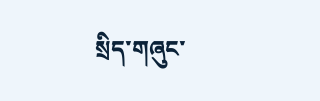སྲིད་གཞུང་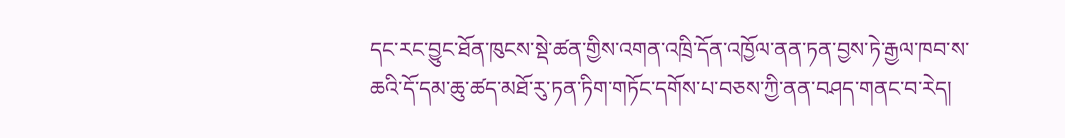དང་རང་བྱུང་ཐོན་ཁུངས་སྡེ་ཚན་གྱིས་འགན་འཁྲི་དོན་འཁྱོལ་ནན་ཏན་བྱས་ཏེ་རྒྱལ་ཁབ་ས་ཆའི་དོ་དམ་ཆུ་ཚད་མཐོ་རུ་ཏན་ཏིག་གཏོང་དགོས་པ་བཅས་ཀྱི་ནན་བཤད་གནང་བ་རེད།